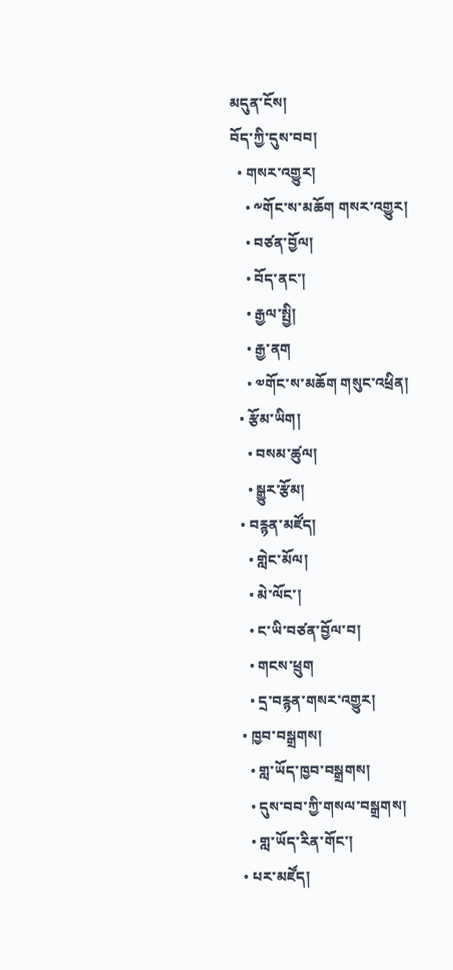མདུན་ངོས།
བོད་ཀྱི་དུས་བབ།
  • གསར་འགྱུར།
    • ༸གོང་ས་མཆོག གསར་འགྱུར།
    • བཙན་བྱོལ།
    • བོད་ནང་།
    • རྒྱལ་སྤྱི།
    • རྒྱ་ནག
    • ༧གོང་ས་མཆོག གསུང་འཕྲིན།
  • རྩོམ་ཡིག།
    • བསམ་ཚུལ།
    • སྒྱུར་རྩོམ།
  • བརྙན་མཛོད།
    • གླེང་མོལ།
    • མེ་ལོང་།
    • ང་ཡི་བཙན་བྱོལ་བ།
    • གངས་ཕྲུག
    • དྲ་བརྙན་གསར་འགྱུར།
  • ཁྱབ་བསྒྲགས།
    • གླ་ཡོད་ཁྱབ་བསྒྲགས།
    • དུས་བབ་ཀྱི་གསལ་བསྒྲགས།
    • གླ་ཡོད་རིན་གོང་།
  • པར་མཛོད།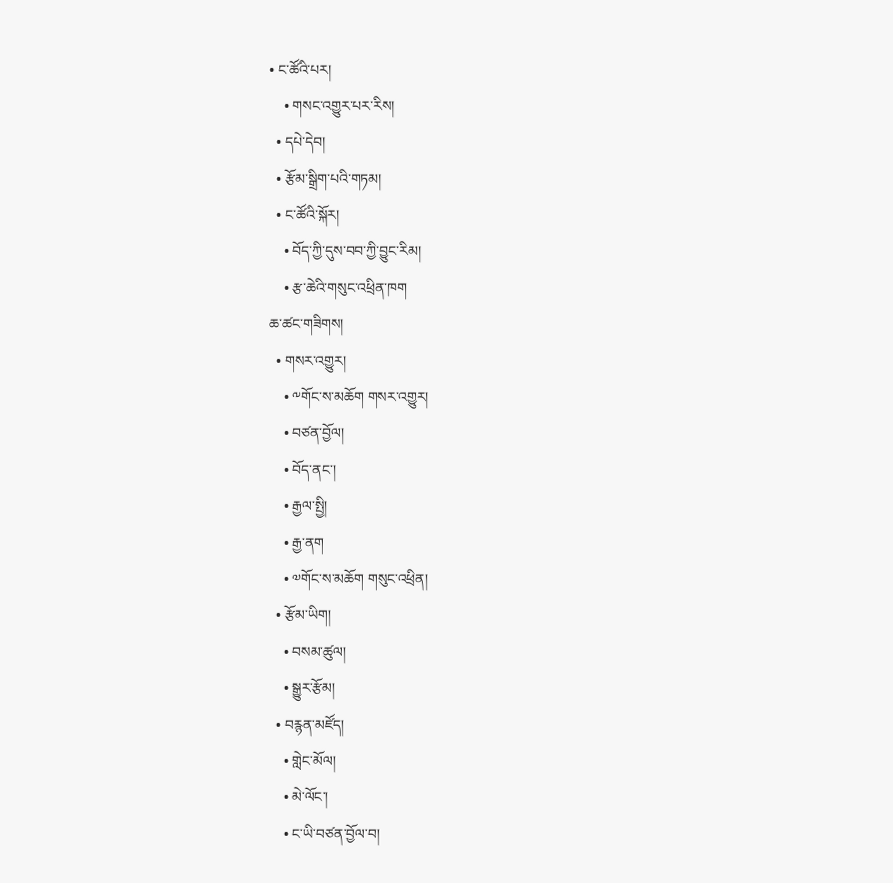• ང་ཚོའི་པར།
    • གསང་འགྱུར་པར་རིས།
  • དཔེ་དེབ།
  • རྩོམ་སྒྲིག་པའི་གཏམ།
  • ང་ཚོའི་སྐོར།
    • བོད་ཀྱི་དུས་བབ་ཀྱི་བྱུང་རིམ།
    • རྩ་ཆེའི་གསུང་འཕྲིན་ཁག
ཆ་ཚང་གཟིགས།
  • གསར་འགྱུར།
    • ༸གོང་ས་མཆོག གསར་འགྱུར།
    • བཙན་བྱོལ།
    • བོད་ནང་།
    • རྒྱལ་སྤྱི།
    • རྒྱ་ནག
    • ༧གོང་ས་མཆོག གསུང་འཕྲིན།
  • རྩོམ་ཡིག།
    • བསམ་ཚུལ།
    • སྒྱུར་རྩོམ།
  • བརྙན་མཛོད།
    • གླེང་མོལ།
    • མེ་ལོང་།
    • ང་ཡི་བཙན་བྱོལ་བ།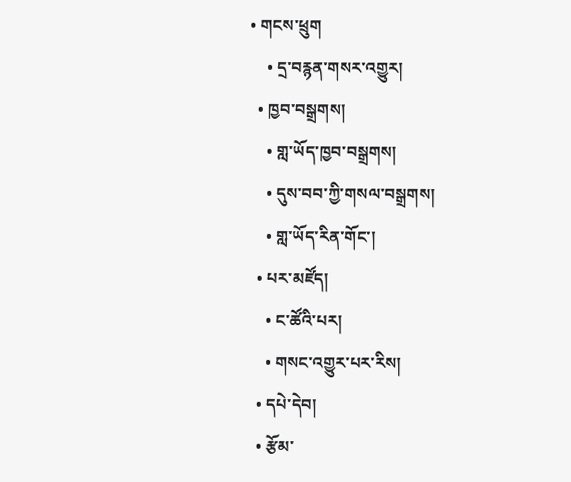• གངས་ཕྲུག
    • དྲ་བརྙན་གསར་འགྱུར།
  • ཁྱབ་བསྒྲགས།
    • གླ་ཡོད་ཁྱབ་བསྒྲགས།
    • དུས་བབ་ཀྱི་གསལ་བསྒྲགས།
    • གླ་ཡོད་རིན་གོང་།
  • པར་མཛོད།
    • ང་ཚོའི་པར།
    • གསང་འགྱུར་པར་རིས།
  • དཔེ་དེབ།
  • རྩོམ་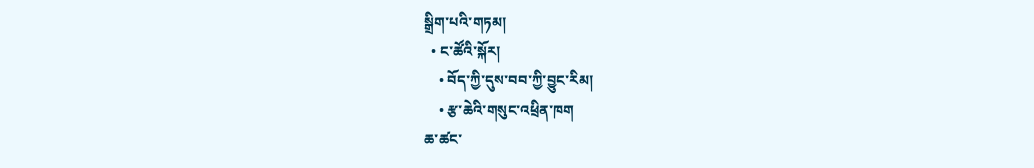སྒྲིག་པའི་གཏམ།
  • ང་ཚོའི་སྐོར།
    • བོད་ཀྱི་དུས་བབ་ཀྱི་བྱུང་རིམ།
    • རྩ་ཆེའི་གསུང་འཕྲིན་ཁག
ཆ་ཚང་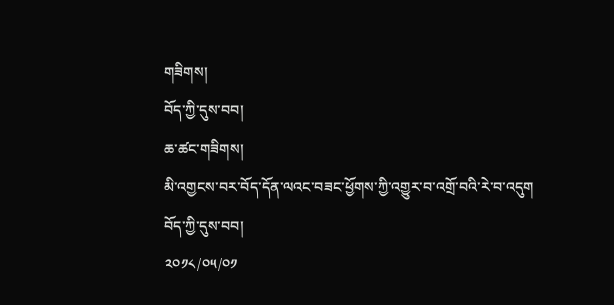གཟིགས།
བོད་ཀྱི་དུས་བབ།
ཆ་ཚང་གཟིགས།
མི་འགྱངས་བར་བོད་དོན་ལའང་བཟང་ཕྱོགས་ཀྱི་འགྱུར་བ་འགྲོ་བའི་རེ་བ་འདུག
བོད་ཀྱི་དུས་བབ།
༢༠༡༨/༠༥/༠༡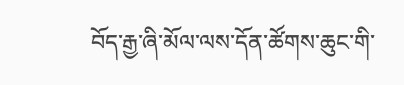བོད་རྒྱ་ཞི་མོལ་ལས་དོན་ཚོགས་ཆུང་གི་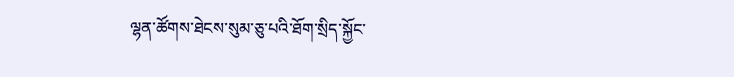ལྷན་ཚོགས་ཐེངས་སུམ་ཅུ་པའི་ཐོག་སྲིད་སྐྱོང་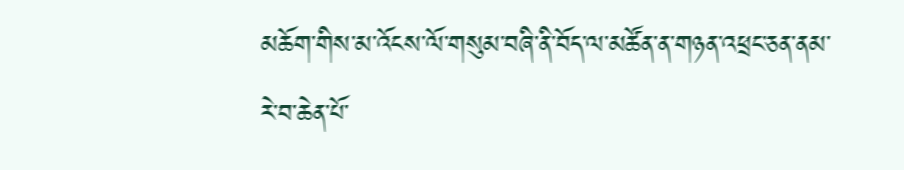མཆོག་གིས་མ་འོངས་ལོ་གསུམ་བཞི་ནི་བོད་ལ་མཚོན་ན་གཉན་འཕྲང་ཅན་ནམ་རེ་བ་ཆེན་པོ་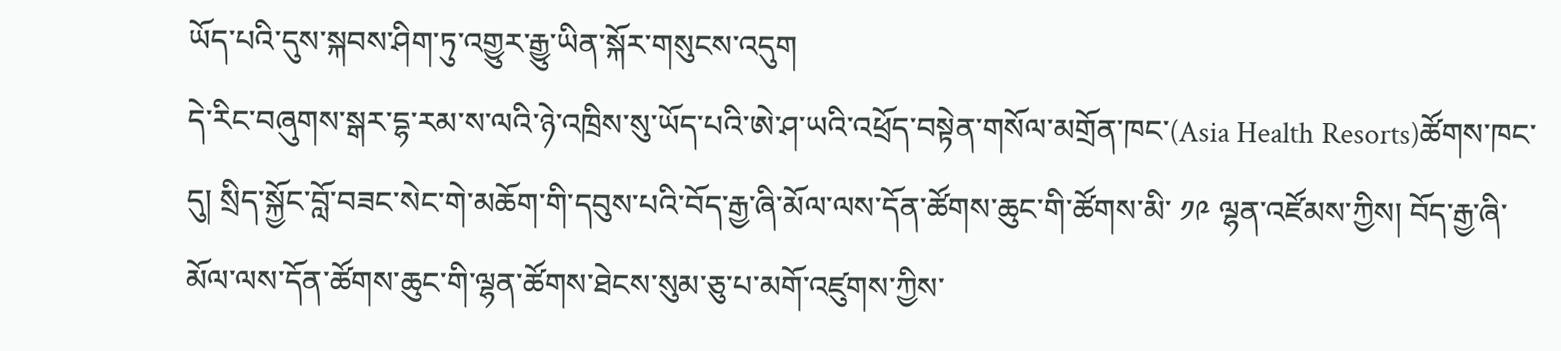ཡོད་པའི་དུས་སྐབས་ཤིག་ཏུ་འགྱུར་རྒྱུ་ཡིན་སྐོར་གསུངས་འདུག
དེ་རིང་བཞུགས་སྒར་དྷ་རམ་ས་ལའི་ཉེ་འཁྲིས་སུ་ཡོད་པའི་ཨེ་ཤ་ཡའི་འཕྲོད་བསྟེན་གསོལ་མགྲོན་ཁང་(Asia Health Resorts)ཚོགས་ཁང་དུ། སྲིད་སྐྱོང་བློ་བཟང་སེང་གེ་མཆོག་གི་དབུས་པའི་བོད་རྒྱ་ཞི་མོལ་ལས་དོན་ཚོགས་ཆུང་གི་ཚོགས་མི་ ༡༩ ལྷན་འཛོམས་ཀྱིས། བོད་རྒྱ་ཞི་མོལ་ལས་དོན་ཚོགས་ཆུང་གི་ལྷན་ཚོགས་ཐེངས་སུམ་ཅུ་པ་མགོ་འཛུགས་ཀྱིས་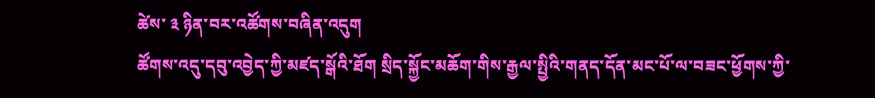ཚེས་ ༣ ཉིན་བར་འཚོགས་བཞིན་འདུག
ཚོགས་འདུ་དབུ་འབྱེད་ཀྱི་མཛད་སྒོའི་ཐོག སྲིད་སྐྱོང་མཆོག་གིས་རྒྱལ་སྤྱིའི་གནད་དོན་མང་པོ་ལ་བཟང་ཕྱོགས་ཀྱི་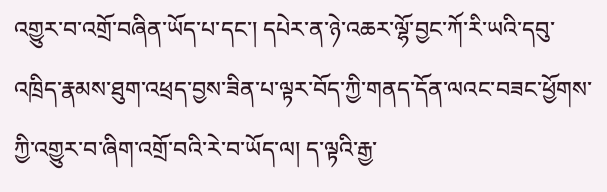འགྱུར་བ་འགྲོ་བཞིན་ཡོད་པ་དང་། དཔེར་ན་ཉེ་འཆར་ལྷོ་བྱང་ཀོ་རི་ཡའི་དབུ་འཁྲིད་རྣམས་ཐུག་འཕྲད་བྱས་ཟིན་པ་ལྟར་བོད་ཀྱི་གནད་དོན་ལའང་བཟང་ཕྱོགས་ཀྱི་འགྱུར་བ་ཞིག་འགྲོ་བའི་རེ་བ་ཡོད་ལ། ད་ལྟའི་རྒྱ་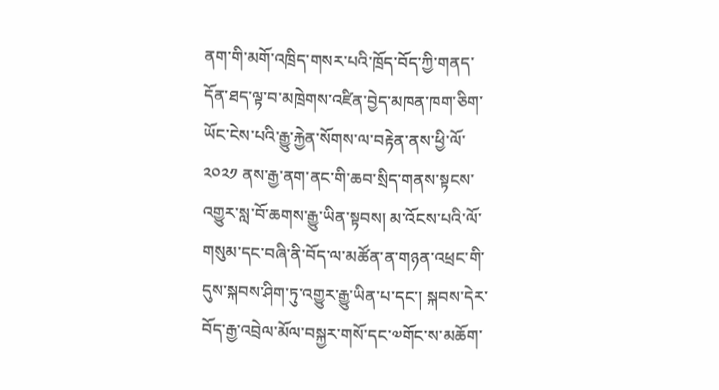ནག་གི་མགོ་འཁྲིད་གསར་པའི་ཁྲོད་བོད་ཀྱི་གནད་དོན་ཐད་ལྟ་བ་མཁྲེགས་འཛིན་བྱེད་མཁན་ཁག་ཅིག་ཡོང་ངེས་པའི་རྒྱུ་རྐྱེན་སོགས་ལ་བརྟེན་ནས་ཕྱི་ལོ་ ༢༠༢༡ ནས་རྒྱ་ནག་ནང་གི་ཆབ་སྲིད་གནས་སྟངས་འགྱུར་སླ་བོ་ཆགས་རྒྱུ་ཡིན་སྟབས། མ་འོངས་པའི་ལོ་གསུམ་དང་བཞི་ནི་བོད་ལ་མཚོན་ན་གཉན་འཕྲང་གི་དུས་སྐབས་ཤིག་ཏུ་འགྱུར་རྒྱུ་ཡིན་པ་དང་། སྐབས་དེར་བོད་རྒྱ་འབྲེལ་མོལ་བསྐྱར་གསོ་དང་༧གོང་ས་མཆོག་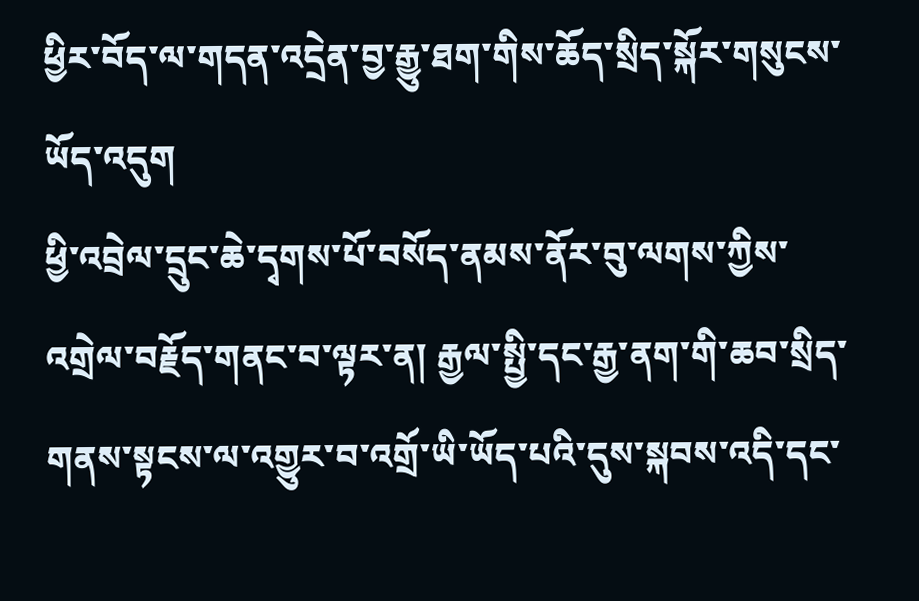ཕྱིར་བོད་ལ་གདན་འདྲེན་བྱ་རྒྱུ་ཐག་གིས་ཆོད་སྲིད་སྐོར་གསུངས་ཡོད་འདུག
ཕྱི་འབྲེལ་དྲུང་ཆེ་དྭགས་པོ་བསོད་ནམས་ནོར་བུ་ལགས་ཀྱིས་འགྲེལ་བརྗོད་གནང་བ་ལྟར་ན། རྒྱལ་སྤྱི་དང་རྒྱ་ནག་གི་ཆབ་སྲིད་གནས་སྟངས་ལ་འགྱུར་བ་འགྲོ་ཡི་ཡོད་པའི་དུས་སྐབས་འདི་དང་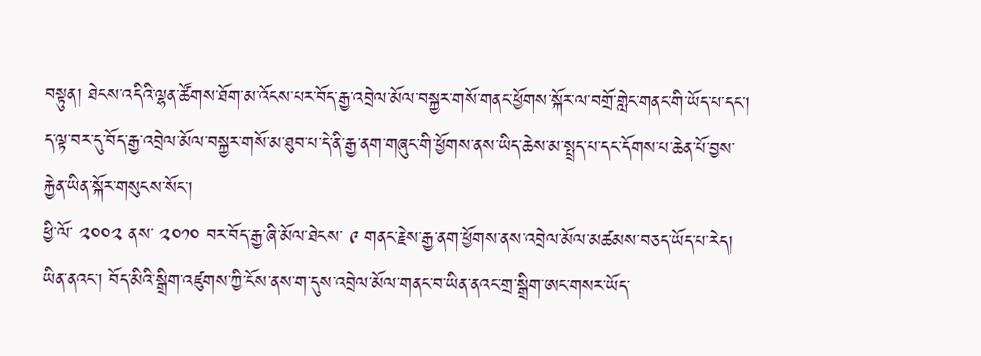བསྟུན། ཐེངས་འདིའི་ལྷན་ཚོགས་ཐོག་མ་འོངས་པར་བོད་རྒྱ་འབྲེལ་མོལ་བསྐྱར་གསོ་གནང་ཕྱོགས་སྐོར་ལ་བགྲོ་གླེང་གནང་གི་ཡོད་པ་དང་། ད་ལྟ་བར་དུ་བོད་རྒྱ་འབྲེལ་མོལ་བསྐྱར་གསོ་མ་ཐུབ་པ་དེ་ནི་རྒྱ་ནག་གཞུང་གི་ཕྱོགས་ནས་ཡིད་ཆེས་མ་སྤྲད་པ་དང་དོགས་པ་ཆེན་པོ་བྱས་རྐྱེན་ཡིན་སྐོར་གསུངས་སོང་།
ཕྱི་ལོ་ ༢༠༠༢ ནས་ ༢༠༡༠ བར་བོད་རྒྱ་ཞི་མོལ་ཐེངས་ ༩ གནང་རྗེས་རྒྱ་ནག་ཕྱོགས་ནས་འབྲེལ་མོལ་མཚམས་བཅད་ཡོད་པ་རེད། ཡིན་ནའང་། བོད་མིའི་སྒྲིག་འཛུགས་ཀྱི་ངོས་ནས་ག་དུས་འབྲེལ་མོལ་གནང་བ་ཡིན་ནའང་གྲ་སྒྲིག་ཨང་གསར་ཡོད་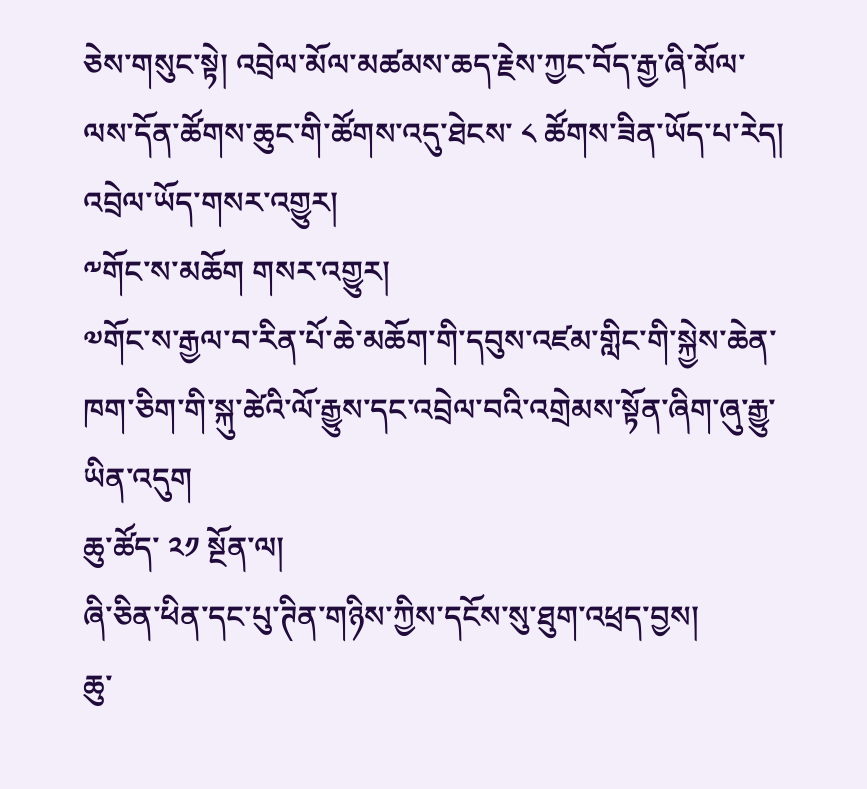ཅེས་གསུང་སྟེ། འབྲེལ་མོལ་མཚམས་ཆད་རྗེས་ཀྱང་བོད་རྒྱ་ཞི་མོལ་ལས་དོན་ཚོགས་ཆུང་གི་ཚོགས་འདུ་ཐེངས་ ༨ ཚོགས་ཟིན་ཡོད་པ་རེད།
འབྲེལ་ཡོད་གསར་འགྱུར།
༸གོང་ས་མཆོག གསར་འགྱུར།
༧གོང་ས་རྒྱལ་བ་རིན་པོ་ཆེ་མཆོག་གི་དབུས་འཛམ་གླིང་གི་སྐྱེས་ཆེན་ཁག་ཅིག་གི་སྐུ་ཚེའི་ལོ་རྒྱུས་དང་འབྲེལ་བའི་འགྲེམས་སྟོན་ཞིག་ཞུ་རྒྱུ་ཡིན་འདུག
ཆུ་ཚོད་ ༢༡ སྔོན་ལ།
ཞི་ཅིན་ཕིན་དང་པུ་ཊིན་གཉིས་ཀྱིས་དངོས་སུ་ཐུག་འཕྲད་བྱས།
ཆུ་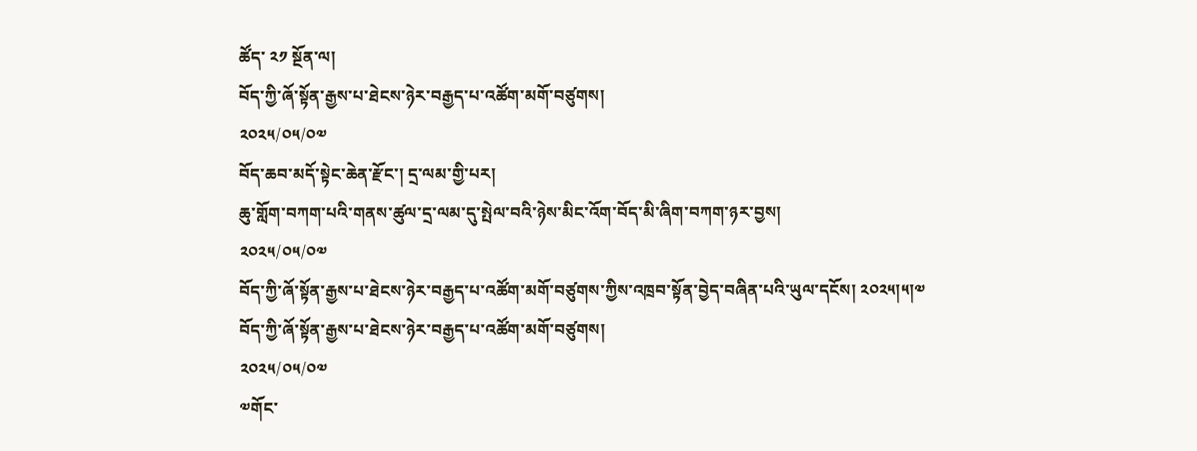ཚོད་ ༢༡ སྔོན་ལ།
བོད་ཀྱི་ཞོ་སྟོན་རྒྱས་པ་ཐེངས་ཉེར་བརྒྱད་པ་འཚོག་མགོ་བཙུགས།
༢༠༢༥/༠༥/༠༧
བོད་ཆབ་མདོ་སྟེང་ཆེན་རྫོང་། དྲ་ལམ་གྱི་པར།
ཆུ་གློག་བཀག་པའི་གནས་ཚུལ་དྲ་ལམ་དུ་སྤེལ་བའི་ཉེས་མིང་འོག་བོད་མི་ཞིག་བཀག་ཉར་བྱས།
༢༠༢༥/༠༥/༠༧
བོད་ཀྱི་ཞོ་སྟོན་རྒྱས་པ་ཐེངས་ཉེར་བརྒྱད་པ་འཚོག་མགོ་བཙུགས་ཀྱིས་འཁྲབ་སྟོན་བྱེད་བཞིན་པའི་ཡུལ་དངོས། ༢༠༢༥།༥།༧
བོད་ཀྱི་ཞོ་སྟོན་རྒྱས་པ་ཐེངས་ཉེར་བརྒྱད་པ་འཚོག་མགོ་བཙུགས།
༢༠༢༥/༠༥/༠༧
༧གོང་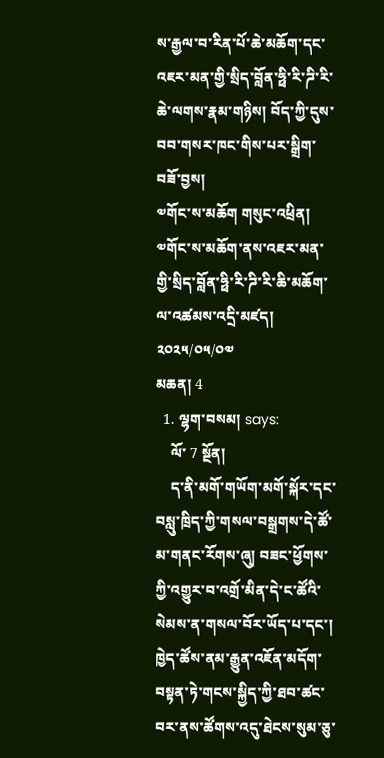ས་རྒྱལ་བ་རིན་པོ་ཆེ་མཆོག་དང་འཇར་མན་གྱི་སྲིད་བློན་ཧྥི་རི་ཌི་རི་ཆེ་ལགས་རྣམ་གཉིས། བོད་ཀྱི་དུས་བབ་གསར་ཁང་གིས་པར་སྒྲིག་བཟོ་བྱས།
༧གོང་ས་མཆོག གསུང་འཕྲིན།
༧གོང་ས་མཆོག་ནས་འཇར་མན་གྱི་སྲིད་བློན་ཧྥི་རི་ཌི་རི་ཆི་མཆོག་ལ་འཚམས་འདྲི་མཛད།
༢༠༢༥/༠༥/༠༧
མཆན། 4
  1. ལྷག་བསམ། says:
    ལོ་ 7 སྔོན།
    ད་ནི་མགོ་གཡོག་མགོ་སྐོར་དང་བསླུ་ཁྲིད་ཀྱི་གསལ་བསྒྲགས་དེ་ཚོ་མ་གནང་རོགས་ཞུ། བཟང་ཕྱོགས་ཀྱི་འགྱུར་བ་འགྲོ་མིན་དེ་ང་ཚོའི་སེམས་ན་གསལ་བོར་ཡོད་པ་དང་། ཁྱེད་ཚོས་ནམ་རྒྱུན་འཇོན་མདོག་བསྟན་ཏེ་གངས་སྐྱིད་ཀྱི་ཐབ་ཚང་བར་ནས་ཚོགས་འདུ་ཐེངས་སུམ་ཅུ་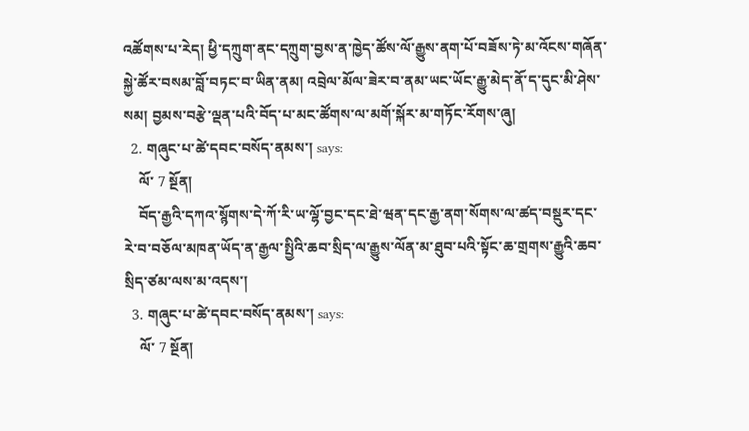འཚོགས་པ་རེད། ཕྱི་དཀྲུག་ནང་དཀྲུག་བྱས་ན་ཁྱེད་ཚོས་ལོ་རྒྱུས་ནག་པོ་བཟོས་ཏེ་མ་འོངས་གཞོན་སྐྱེ་ཚོར་བསམ་བློ་བཏང་བ་ཡིན་ནམ། འབྲེལ་མོལ་ཟེར་བ་ནམ་ཡང་ཡོང་རྒྱུ་མེད་ནོ་ད་དུང་མི་ཤེས་སམ། བྱམས་བརྩེ་ལྡན་པའི་བོད་པ་མང་ཚོགས་ལ་མགོ་སྐོར་མ་གཏོང་རོགས་ཞུ།
  2. གཞུང་པ་ཚེ་དབང་བསོད་ནམས་། says:
    ལོ་ 7 སྔོན།
    བོད་རྒྱའི་དཀའ་སྙོགས་དེ་ཀོ་རི་ཡ་ལྷོ་བྱང་དང་ཐེ་ཝན་དང་རྒྱ་ནག་སོགས་ལ་ཚད་བསྡུར་དང་རེ་བ་བཅོལ་མཁན་ཡོད་ན་རྒྱལ་སྤྱིའི་ཆབ་སྲིད་ལ་རྒྱུས་ལོན་མ་ཐུབ་པའི་སྟོང་ཆ་གྲགས་རྒྱུའི་ཆབ་སྲིད་ཙམ་ལས་མ་འདས་།
  3. གཞུང་པ་ཚེ་དབང་བསོད་ནམས་། says:
    ལོ་ 7 སྔོན།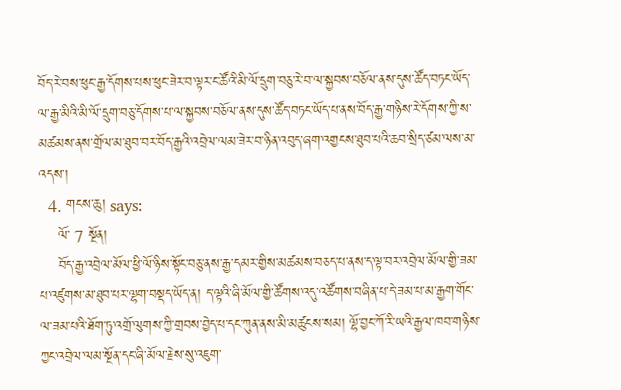བོད་རེ་བས་ཕུང་རྒྱ་དོགས་པས་ཕུང་ཟེར་བ་ལྟར་ང་ཚོའི་མི་ལོ་དྲུག་བཅུ་རེ་བ་ལ་སྐྱབས་བཅོལ་ནས་དུས་ཚོད་བཏང་ཡོད་ལ་རྒྱ་མིའི་མི་ལོ་དྲུག་བཅུ་དོགས་པ་ལ་སྐྱབས་བཅོལ་ནས་དུས་ཚོད་བཏང་ཡོད་པ་ནས་བོད་རྒྱ་གཉིས་རེ་དོགས་ཀྱི་ས་མཚམས་ནས་གྲོལ་མ་ཐུབ་བར་བོད་རྒྱའི་འབྲེལ་ལམ་ཟེར་བ་ཉིན་འབུད་ཞག་འགྱངས་ཐུབ་པའི་ཆབ་སྲིད་ཙམ་ལས་མ་འདས་།
  4. གངས་ཆུ། says:
    ལོ་ 7 སྔོན།
    བོད་རྒྱ་འབྲེལ་མོལ་ཕྱི་ལོ་ཉིས་སྟོང་བཅུ་ནས་རྒྱ་དམར་གྱིས་མཚམས་བཅད་པ་ནས་ད་ལྟ་བར་འབྲེལ་མོལ་གྱི་ཟམ་པ་འཛུགས་མ་ཐུབ་པར་ལྷག་བསྡད་ཡོད་ན། ད་ལྟའི་ཞི་མོལ་གྱི་ཚོགས་འདུ་འཚོགས་བཞིན་པ་དེ་ཟམ་པ་མ་རྒྱག་གོང་ལ་ཟམ་པའི་ཐོག་ཏུ་འགྲོ་ལུགས་ཀྱི་གྲབས་བྱེད་པ་དང་ཀུན་ནས་མི་མཚུངས་སམ། ལྷོ་བྱང་ཀོ་རི་ཡའི་རྒྱལ་ཁབ་གཉིས་ཀྱང་འབྲེལ་ལམ་སྔོན་དང་ཞི་མོལ་རྗེས་སུ་འཇུག་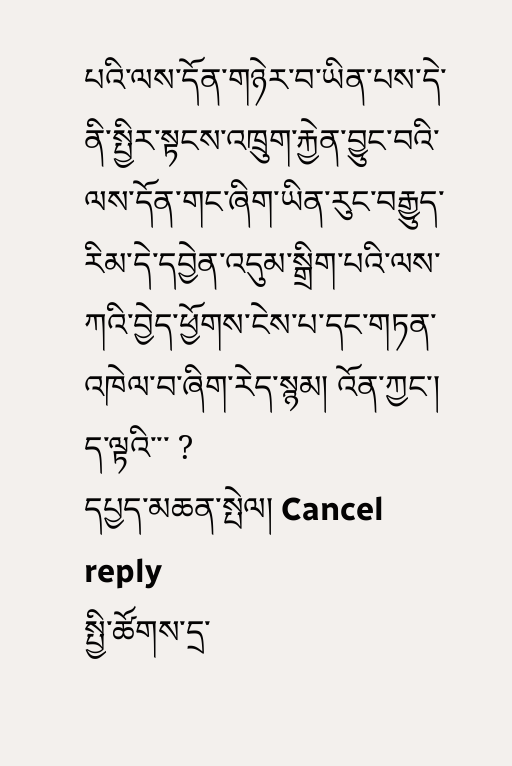པའི་ལས་དོན་གཉེར་བ་ཡིན་པས་དེ་ནི་སྤྱིར་སྟངས་འཁྲུག་རྐྱེན་བྱུང་བའི་ལས་དོན་གང་ཞིག་ཡིན་རུང་བརྒྱུད་རིམ་དེ་དབྱེན་འདུམ་སྒྲིག་པའི་ལས་ཀའི་བྱེད་ཕྱོགས་ངེས་པ་དང་གཏན་འཁེལ་བ་ཞིག་རེད་སྙམ། འོན་ཀྱང་། ད་ལྟའི་་་ ?
དཔྱད་མཆན་སྤེལ། Cancel reply
སྤྱི་ཚོགས་དྲ་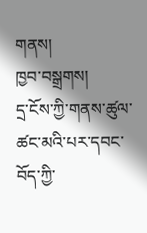གནས།
ཁྱབ་བསྒྲགས།
དྲ་ངོས་ཀྱི་གནས་ཚུལ་ཚང་མའི་པར་དབང་བོད་ཀྱི་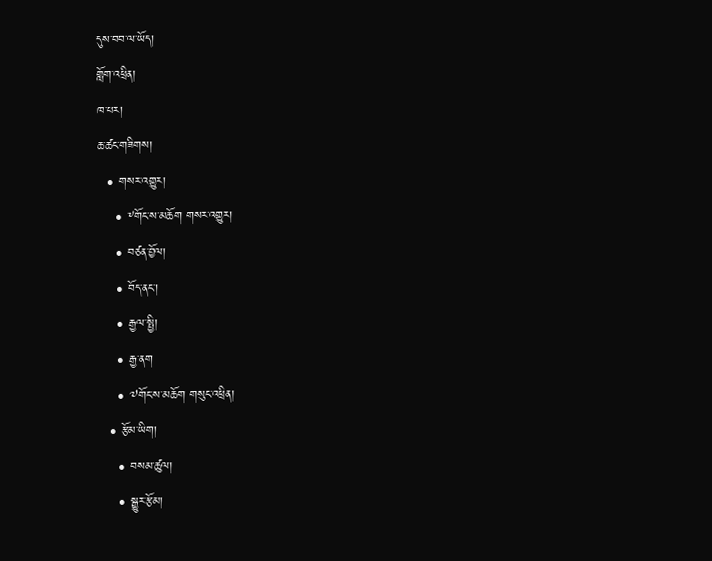དུས་བབ་ལ་ཡོད།
གློག་འཕྲིན།
ཁ་པར།
ཆ་ཚང་གཟིགས།
  • གསར་འགྱུར།
    • ༸གོང་ས་མཆོག གསར་འགྱུར།
    • བཙན་བྱོལ།
    • བོད་ནང་།
    • རྒྱལ་སྤྱི།
    • རྒྱ་ནག
    • ༧གོང་ས་མཆོག གསུང་འཕྲིན།
  • རྩོམ་ཡིག།
    • བསམ་ཚུལ།
    • སྒྱུར་རྩོམ།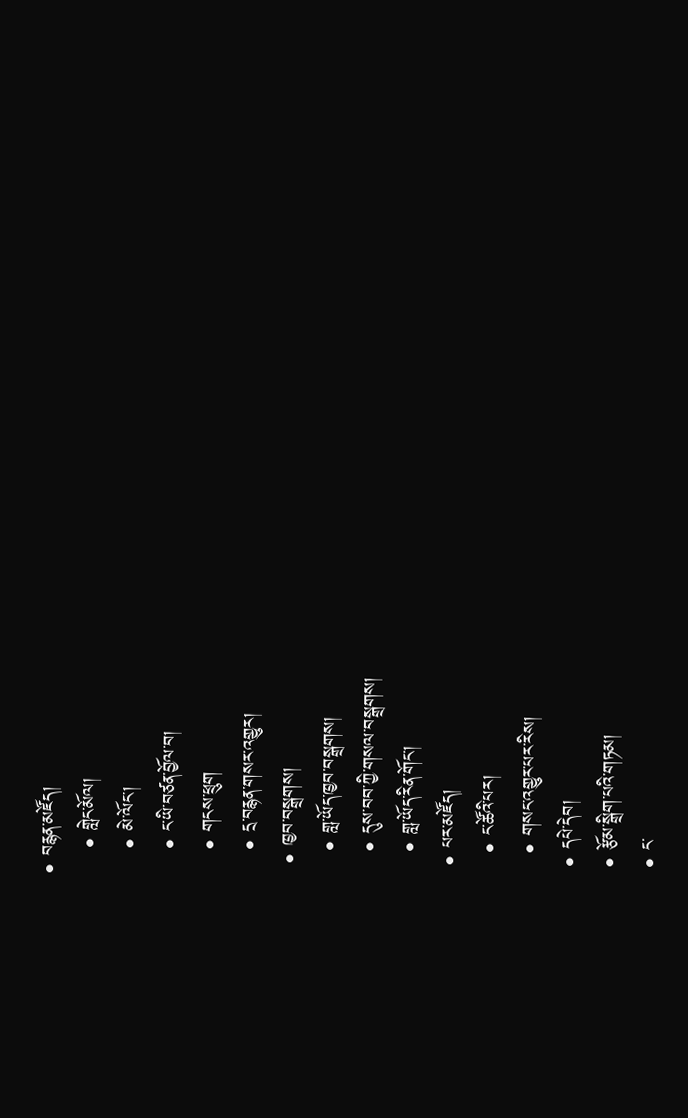• བརྙན་མཛོད།
    • གླེང་མོལ།
    • མེ་ལོང་།
    • ང་ཡི་བཙན་བྱོལ་བ།
    • གངས་ཕྲུག
    • དྲ་བརྙན་གསར་འགྱུར།
  • ཁྱབ་བསྒྲགས།
    • གླ་ཡོད་ཁྱབ་བསྒྲགས།
    • དུས་བབ་ཀྱི་གསལ་བསྒྲགས།
    • གླ་ཡོད་རིན་གོང་།
  • པར་མཛོད།
    • ང་ཚོའི་པར།
    • གསང་འགྱུར་པར་རིས།
  • དཔེ་དེབ།
  • རྩོམ་སྒྲིག་པའི་གཏམ།
  • ང་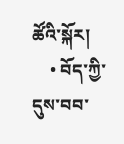ཚོའི་སྐོར།
    • བོད་ཀྱི་དུས་བབ་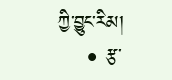ཀྱི་བྱུང་རིམ།
    • རྩ་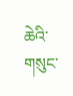ཆེའི་གསུང་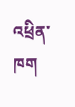འཕྲིན་ཁག